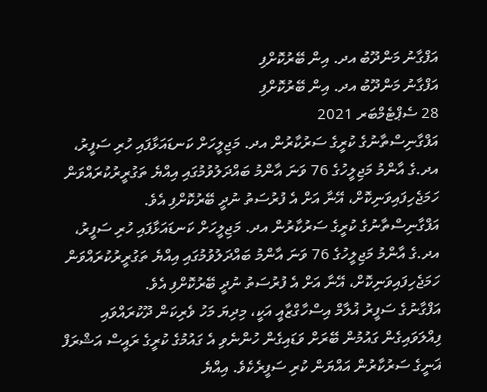އަފްގާނު މަންދޫބު އދ. އިން ބޭރުކޮށްފި
އަފްގާނު މަންދޫބު އދ. އިން ބޭރުކޮށްފި
28 ސެޕްޓެމްބަރ 2021
އަފްގާނިސްތާނުގެ ކުރީގެ ސަރުކާރުން އދ. މަޖިލީހަށް ކަނޑައަޅާފައި ހުރި ސަފީރު، އދ.ގެ އާންމު މަޖިލީހުގެ 76 ވަނަ އާންމު ބައްދަލުވުމުގައި އިއްޔެ ތަގުރީރުކުރައްވަން ހަމަޖެހިފައިވަނިކޮށް، އޭނާ އަށް އެ ފުރުސަތު ނުދީ ބޭރުކޮށްފި އެވެ.
އަފްގާނިސްތާނުގެ ކުރީގެ ސަރުކާރުން އދ. މަޖިލީހަށް ކަނޑައަޅާފައި ހުރި ސަފީރު، އދ.ގެ އާންމު މަޖިލީހުގެ 76 ވަނަ އާންމު ބައްދަލުވުމުގައި އިއްޔެ ތަގުރީރުކުރައްވަން ހަމަޖެހިފައިވަނިކޮށް، އޭނާ އަށް އެ ފުރުސަތު ނުދީ ބޭރުކޮށްފި އެވެ.
އަފްގާނުގެ ސަފީރު ޣުލާމް އިސްހާގްޒާއީ އަކީ، މިދިޔަ މަހު ވެރިކަން ދޫކުރައްވައި ފިއްލަވައިގެން ގައުމުން ބޭރަށް ވަޑައިގެން ހުންނެވި އެ ގައުމުގެ ކުރީގެ ރައީސް އަޝްރަފް ޣަނީގެ ސަރުކާރުން އައްޔަން ކުރި ސަފީރެކެވެ. އިއްޔެ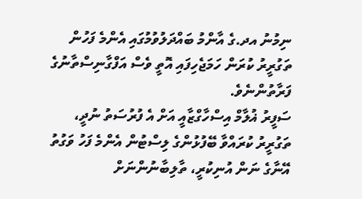ނިމުނު އދ.ގެ އާންމު ބައްދަލުވުމުގައި އެންމެ ފަހުން ތަގުރީރު ކުރަން ހަމަޖެހިފައި އޮތީ ވެސް އަފްގާނިސްތާނުގެ ފަރާތުންނެވެ.
ސަފީރު ޣުލާމް އިސްހާގްޒާއީ އަށް އެ ފުރުސަތު ނުދީ، ތަގުރީރު ކުރައްވާ ބޭފުޅުންގެ ލިސްޓުން އެންމެ ފަހު ވަގުތު އޭނާގެ ނަން އުނިކުރީ، ތާލިބާނުންނަށް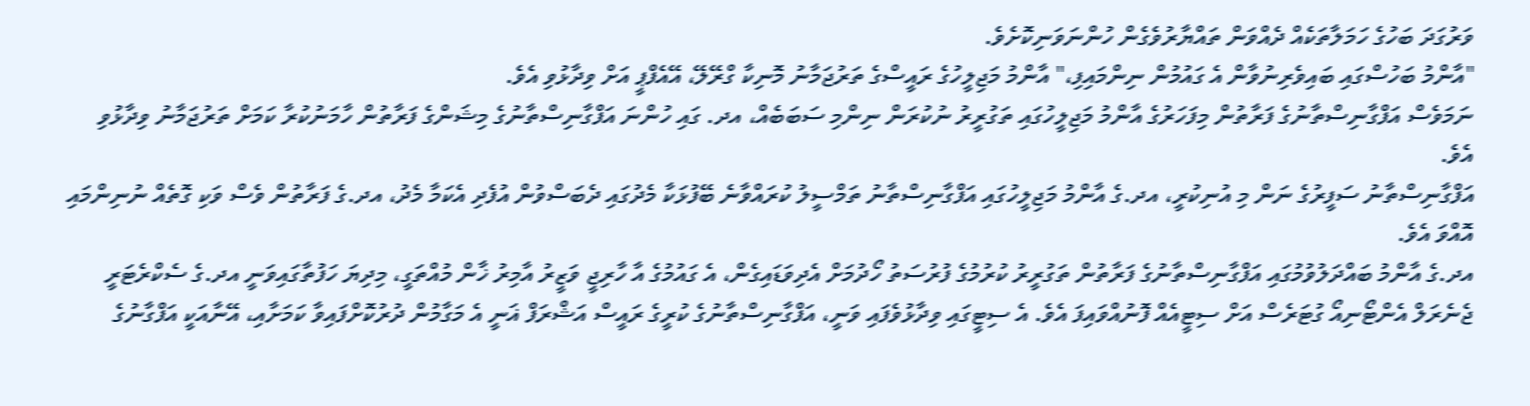ވަރުގަދަ ބަހުގެ ހަމަލާތަކެއް ދެއްވަން ތައްޔާރުވެގެން ހުންނަވަނިކޮށެވެ.
"އާންމު ބަހުސްގައި ބައިވެރިނުވާން އެ ގައުމުން ނިންމައިފި،" އާންމު މަޖިލީހުގެ ރައީސްގެ ތަރުޖަމާނު މޮނިކާ ގްރޭލޭ، އޭއެފްޕީ އަށް ވިދާޅުވި އެވެ.
ނަމަވެސް އަފްގާނިސްތާނުގެ ފަރާތުން މިފަހަރުގެ އާންމު މަޖިލީހުގައި ތަގުރީރު ނުކުރަން ނިންމި ސަބަބެއް، އދ. ގައި ހުންނަ އަފްގާނިސްތާނުގެ މިޝަންގެ ފަރާތުން ހާމަނުކުރާ ކަމަށް ތަރުޖަމާނު ވިދާޅުވި އެވެ.
އަފްގާނިސްތާނު ސަފީރުގެ ނަން މި އުނިކުރީ، އދ.ގެ އާންމު މަޖިލީހުގައި އަފްގާނިސްތާނު ތަމްސީލު ކުރައްވާނެ ބޭފުޅަކާ މެދުގައި ދެބަސްވުން އުފެދި އެކަމާ މެދު، އދ.ގެ ފަރާތުން ވެސް ވަކި ގޮތެއް ނުނިންމައި އޮއްވަ އެވެ.
އދ.ގެ އާންމު ބައްދަލުވުމުގައި އަފްގާނިސްތާނުގެ ފަރާތުން ތަގުރީރު ކުރުމުގެ ފުރުސަތު ހޯދުމަށް އެދިވަޑައިގެން، އެ ގައުމުގެ އާ ހާރިޖީ ވަޒީރު އާމިރު ޚާން މުއްތަގީ، މިދިޔަ ހަފުތާގައިވަނީ އދ.ގެ ސެކްރެޓަރީ ޖެނެރަލް އެންޓޯނިއޯ ގުޓަރެސް އަށް ސިޓީއެއް ފޮނުއްވައިފަ އެވެ. އެ ސިޓީގައި ވިދާޅުވެފައި ވަނީ، އަފްގާނިސްތާނުގެ ކުރީގެ ރައީސް އަޝްރަފް ޣަނީ އެ މަގާމުން ދުރުކޮށްފައިވާ ކަމަށާއި، އޭނާއަކީ އަފްގާނުގެ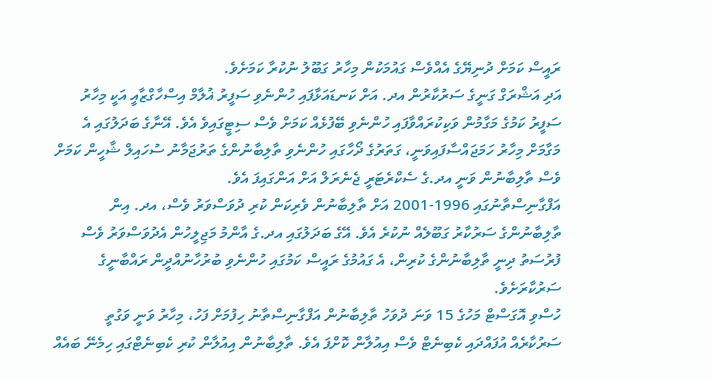ރައީސް ކަމަށް ދުނިޔޭގެ އެއްވެސް ގައުމަކުން މިހާރު ގަބޫލު ނުކުރާ ކަމަށެވެ.
އަދި އަޝްރަގް ގަނީގެ ސަރުކާރުން އދ. އަށް ކަނޑައަޅާފައި ހުންނެވި ސަފީރު ޣުލާމް އިސްހާގްޒާއީ އަކީ މިހާރު ސަފީރު ކަމުގެ މަގާމުން ވަކިކުރައްވާފައި ހުންނެވި ބޭފުޅެއް ކަމަށް ވެސް ސިޓީގައިވެ އެވެ. އޭނާގެ ބަދަލުގައި އެ މަގާމަށް މިހާރު ހަމަޖައްސާފައިވަނީ، ގަތަރުގެ ދޯހާގައި ހުންނެވި ތާލިބާނުންގެ ތަރުޖަމާނު ސުހައިލް ޝާހީން ކަމަށް ވެސް ތާލިބާނުން ވަނީ އދ.ގެ ސެކްރެޓަރީ ޖެނެރަލް އަށް އަންގައިފަ އެވެ.
އަފްގާނިސްތާނުގައި 1996-2001 އަށް ތާލިބާނުން ވެރިކަން ކުރި ދުވަސްވަރު ވެސް، އދ. އިން ތާލިބާނުންގެ ސަރުކާރު ގަބޫލެއް ނުކުރެ އެވެ. އޭގެ ބަދަލުގައި އދ.ގެ އާންމު މަޖިލީހުން އެދުވަސްވަރު ވެސް ފުރުސަތު ދިނީ ތާލިބާނުންގެ ކުރިން، އެ ގައުމުގެ ރައީސް ކަމުގައި ހުންނެވި ބުރުހާނުއްދީން ރައްބާނީގެ ސަރުކާރަށެވެ.
ހުސްވި އޮގަސްޓް މަހުގެ 15 ވަނަ ދުވަހު ތާލިބާނުން އަފްގާނިސްތާނު ހިފުމަށް ފަހު، މިހާރު ވަނީ ވަގުތީ ސަރުކާރެއް އުފައްދައި ކެބިނެޓް ވެސް އިއުލާން ކޮށްފަ އެވެ. ތާލިބާނުން އިއުލާން ކުރި ކެބިނެޓްގައި ހިމެނޭ ބައެއް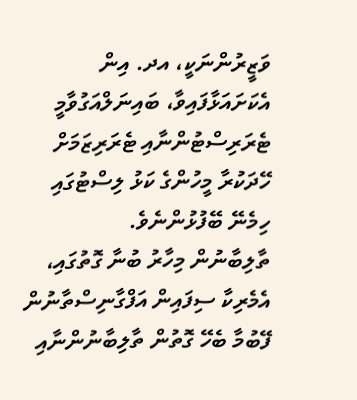ވަޒީރުންނަކީ، އދ. އިން އެކަށައަޅާފައިވާ، ބައިނަލްއަގުވާމީ ޓެރަރިސްޓުންނާއި ޓެރަރިޒަމަށް ހޭދަކުރާ މީހުންގެ ކަޅު ލިސްޓުގައި ހިމެނޭ ބޭފުޅުންނެވެ.
ތާލިބާނުން މިހާރު ބުނާ ގޮތުގައި، އެމެރިކާ ސިފައިން އަފްގާނިސްތާނުން ފޭބުމާ ބެހޭ ގޮތުން ތާލިބާނުންނާއި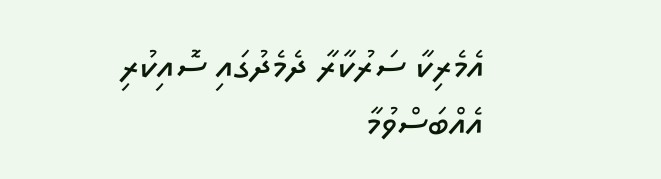އެމެރިކާ ސަރުކާރާ ދެމެދުގައި ސޮއިކުރި އެއްބަސްވުމާ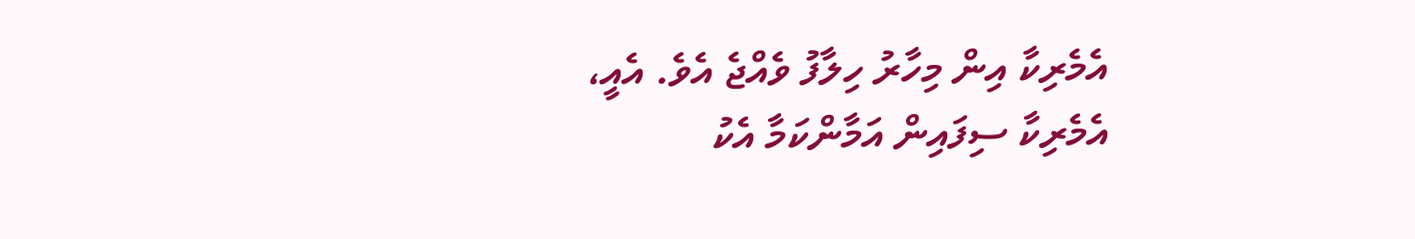އެމެރިކާ އިން މިހާރު ހިލާފު ވެއްޖެ އެވެ. އެއީ، އެމެރިކާ ސިފައިން އަމާންކަމާ އެކު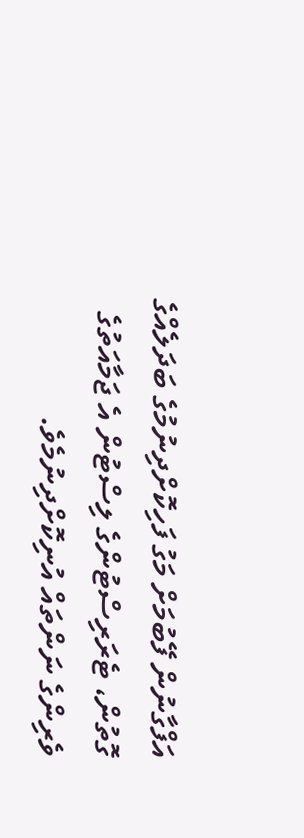އަފްގާނުން ފޭބުމަށް މަގު ފަހިކޮށްދިނުމުގެ ބަދަލެއްގެ ގޮތުން، ޓެރަރިސްޓުންގެ ލިސްޓުން އެ ޖަމާއަތުގެ ވެރިންގެ ނަންތައް އުނިކޮށްދިނުމެވެ.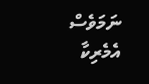ނަމަވެސް އެމެރިކާ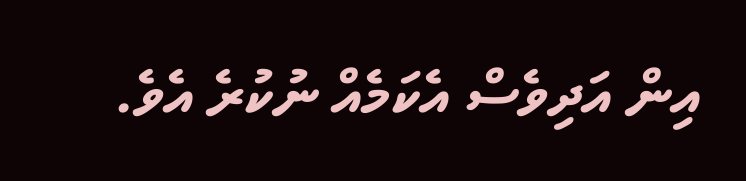އިން އަދިވެސް އެކަމެއް ނުކުރެ އެވެ.